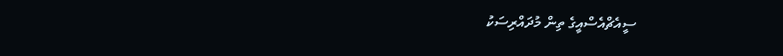ސީއެޗްއެސްއީގެ ތިން މުދައްރިސަކު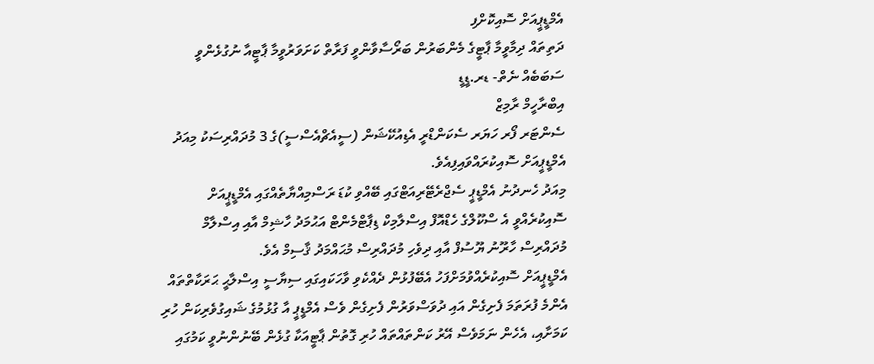އެމްޑީޕީއަށް ސޮއިކޮށްފި
ދަތިތައް ދިމާވީމާ ޕާޓީގެ މެންބަރުން ބަރޯސާވާންވީ ފަރާތް ކަށަވަރުވީމާ ޕާޓީއާ ނުގުޅެންވީ ސަބަބެއް ނެތް- ޑރ.ޑީޑީ
އިބްރާހީމް ރާމިޒް
ސެންޓަރ ފޯރ ހަޔަރ ސެކަންޑްރީ އެޑިއުކޭޝަން (ސީއެޗްއެސްސީ)ގެ 3 މުދައްރިސަކު މިއަދު އެމްޑީޕީއަށް ސޮއިކުރައްވައިފިއެވެ.
މިއަދު ހެނދުނު އެމްޑީޕީ ސެޖްރެޓޭރިއަޓްގައި ބޭއްވި ކުޑަ ރަސްމިއްޔާތެއްގައި އެމްޑީޕީއަށް ސޮއިކުރެއްވީ އެ ސްކޫލްގެ ހެޑްއޮފް އިސްލާމިކް ޑިޕާޓްމެންޓް އަޙުމަދު ހާޝިމް އާއި އިސްލާމް މުދައްރިސް ހާރޫނު ޔޫސުފް އާއި ދިވެހި މުދައްރިސް މުޙައްމަދު ޤާސިމް އެވެ.
އެމްޑީޕީއަށް ސޮއިކުރެއްވުމަށްފަހު އެބޭފުޅުން ދެއްކެވި ވާހަކައިގައި ސިޔާސީ އިސްލާޙީ ޙަރަކާތްތައް އެންމެ ފުރަތަމަ ފެށިގެން އައި ދުވަސްވަރުން ފެށިގެން ވެސް އެމްޑީޕީ އާ ގުޅުމުގެ ޝައިގުވެރިކަން ހުރި ކަމަށާއި، އެހެން ނަމަވެސް އޭރު ކަންތައްތައް ހުރި ގޮތުން ޕާޓީއަކާ ގުޅެން ބޭނުންނުވީ ކަމުގައި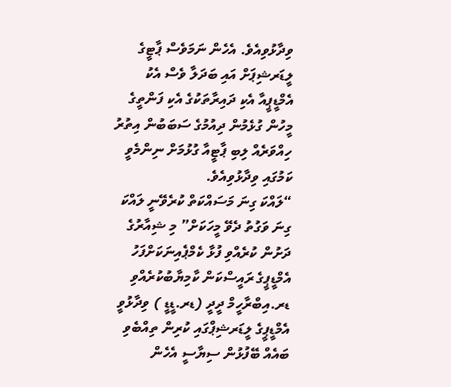ވިދާޅުވިއެވެ. އެހެން ނަމަވެސް ޕާޓީގެ ލީޑަރޝިޕަށް އައި ބަދަލާ ވެސް އެކު އެމްޑީޕީއާ އެކި ދައިރާތަކުގެ އެކި ފަންތީގެ މީހުން ގުޅެމުން ދިއުމުގެ ސަބަބުން އިތުރު ހިއްވަރެއް ލިބި ޕާޓީއާ ގުޅުމަށް ނިންމެވީ ކަމުގައި ވިދާޅުވިއެވެ.
“ލައްކަ ގިނަ މަސައްކަތް ކުރެވޭނީ ލައްކަ ގިނަ ވަގުތު ދެވޭ މީހަކަށް” މި ޝިއާރުގެ ދަށުން ކުރެއްވި ފުޅާ ކެމްޕެއިނަކަށްފަހު އެމްޑީޕީގެ ރައީސްކަން ކާމިޔާބުކުރެއްވި ޑރ.އިބްރާހީމް ދީދީ (ޑރ.ޑީޑީ ) ވިދާޅުވީ އެމްޑީޕީގެ ލީޑަރޝިޕްގައި ކުރިން ތިއްބެވި ބައެއް ބޭފުޅުން ސިޔާސީ އެހެން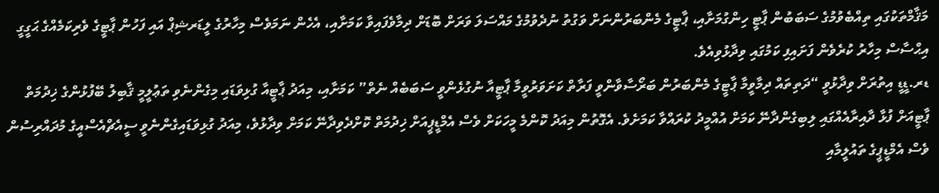މަޤާމްތަކުގައި ތިއްބެވުމުގެ ސަބަބުން ޕާޓީ ހިންގުމަށާއި، ޕާޓީގެ މެންބަރުންނަށް ވަގުތު ނުދެވުމުގެ މައްސަލަ ވަރަށް ބޮޑަށް ދިމާވެފައިވާ ކަމަށާއި، އެހެން ނަމަވެސް މިހާރުގެ ލީޑަރޝިޕް އައި ފަހުން ޕާޓީގެ ވެރިކަމެއްގެ ޙަގީގީ އިޙްސާސް މިހާރު ކުރެވެން ފަށައިފި ކަމުގައި ވިދާޅުވިއެވެ.
ޑރ.ޑީޑީ އިތުރަށް ވިދާޅުވީ “ދަތިތައް ދިމާވީމާ ޕާޓީގެ މެންބަރުން ބަރޯސާވާންވީ ފަރާތް ކަށަވަރުވީމާ ޕާޓީއާ ނުގުޅެންވީ ސަބަބެއް ނެތް” ކަމަށާއި، މިއަދު ޕާޓީއާ ގުޅިވަޑައި މިގެންނެވި ތަޢުލީމީ ޤާބިލު ބޭފުޅުންގެ ޚިދުމަތް ޕާޓީއަށް ފުޅާ ދާއިރާއެއްގައި ލިބިގެންދާނޭ ކަމަށް އުއްމީދު ކުރައްވާ ކަމަށެވެ. އެގޮތުން މިއަދު ކޮންމެ މީހަކަށް ވެސް އެމްޑީޕީއަށް ޚިދުމަތް ކޮށްދެވިދާނޭ ކަމަށް ވިދާޅުވެ، މިއަދު ގުޅިވަޑައިގެންނެވީ ސީއެޗްއެސްއީގެ މުދައްރިސުން ވެސް އެމްޑީޕީގެ ތައުލީމާއި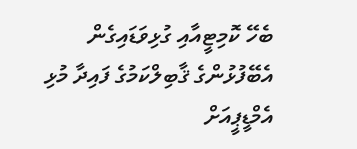ބެހޭ ކޮމިޓީއާއި ގުޅިވަޑައިގެން އެބޭފުޅުންގެ ޤާބިލްކަމުގެ ފައިދާ މުޅި އެމްޑީޕީއަށް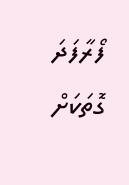ފޯރާފަދަ ގޮތަކަށް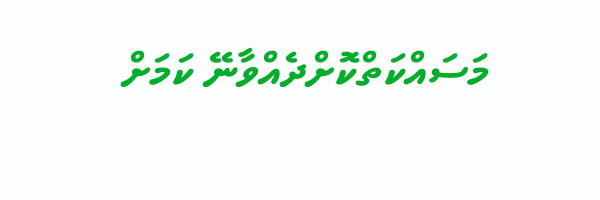މަސައްކަތްކޮށްދެއްވާނޭ ކަމަށް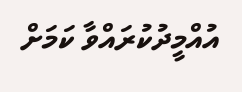އުއްމީދުކުރައްވާ ކަމަށް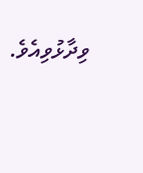ވިދާޅުވިއެވެ.